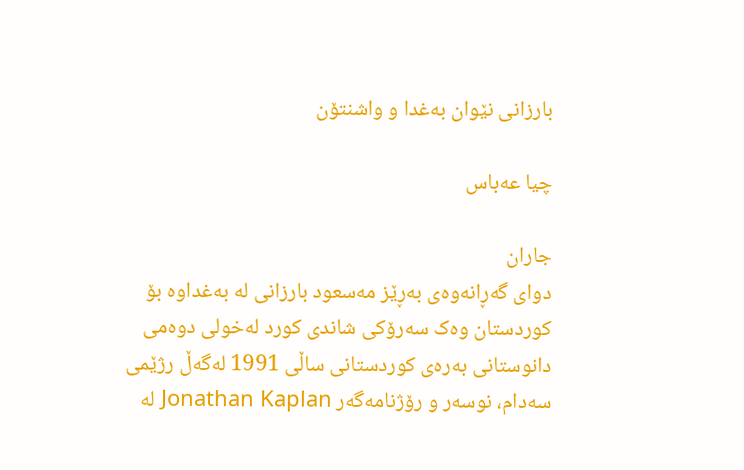بارزانی نێوان به‌غدا و واشنتۆن

چیا عه‌باس

جاران
دوای گه‌ڕانه‌وه‌ی به‌ڕێز مەسعود بارزانی له‌ به‌غدا‌وه‌ بۆ کوردستان وه‌ک سه‌رۆکی شاندی کورد له‌خولی دوه‌می دانوستانی به‌ره‌ی کوردستانی ساڵی 1991 له‌گه‌ڵ رژێمی سه‌دام، نوسه‌ر و رۆژنامه‌گه‌ر Jonathan Kaplan له‌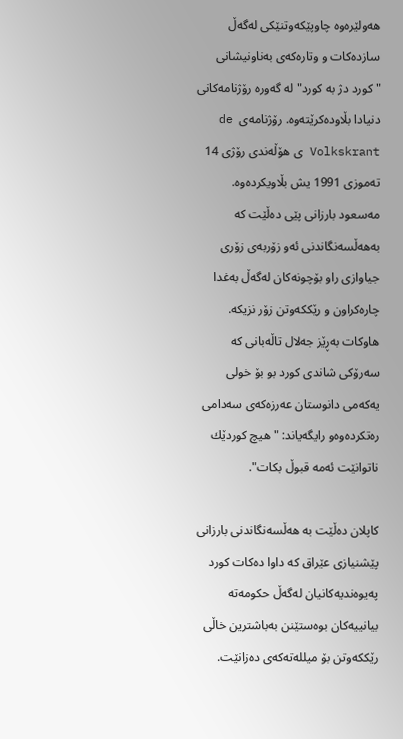هه‌ولێره‌وه‌ چاوپێکه‌وتنێکی له‌گه‌ڵ سازده‌کات و وتاره‌که‌ی به‌ناونیشانی "کو‌رد دژ به‌ کورد" له‌ گه‌وره‌ رۆژنامه‌کانی دنیادا بڵاوده‌کرێته‌وه. رۆژنامه‌ی  de Volkskrant ی هۆڵه‌ندی رۆژی 14 ته‌موزی 1991 یش بڵاویکرده‌وه‌. مەسعود بارزانی پێی ده‌ڵێت که‌ به‌هه‌ڵسه‌نگاندنی ئه‌و زۆربه‌ی زۆری جیاوازی راو بۆچونه‌کان له‌گه‌ڵ به‌غدا چاره‌کراون و رێککه‌وتن زۆر نزیکه‌. هاوکات به‌ڕێز جەلال تاڵه‌بانی که‌ سه‌رۆکی‌ شاندی کورد بو بۆ خولی یه‌که‌می دانوستان عه‌رزه‌که‌ی سه‌دامی ره‌تکرده‌وه‌و رایگه‌یاند: "هیچ کوردێك ناتوانێت ئه‌مه‌ قبوڵ بکات".

کاپلان ده‌ڵێت به‌ هه‌ڵسه‌نگاندنی بارزانی پێشنیازی عێراق که‌ داوا ده‌کات کو‌رد په‌یوه‌ندیه‌کانیان له‌گه‌ڵ حکومه‌ته‌ بیانییه‌کان بوه‌ستێنن به‌باشترین خاڵی رێککه‌وتن‌ بۆ میلله‌ته‌که‌ی ده‌زانێت.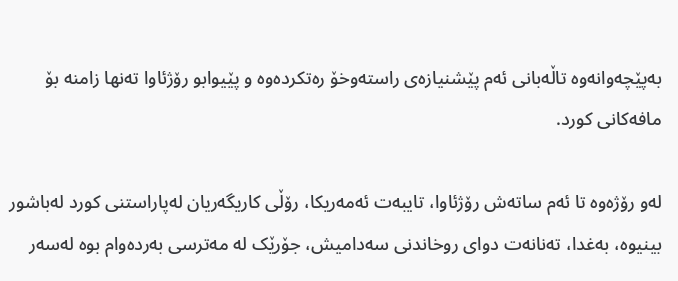به‌پێچه‌وانه‌وه‌ تاڵه‌بانی ئه‌م پێشنیازه‌ی راسته‌وخۆ ره‌تکرده‌وه‌ و پێیوابو رۆژئاوا ته‌نها زامنه‌ بۆ مافه‌کانی کورد.

له‌و رۆژه‌وه‌ تا ئه‌م ساته‌ش رۆژئاوا، تایبه‌ت ئه‌مەریکا، رۆڵی کاریگه‌ریان له‌پاراستنی کورد له‌باشور بینیوه‌، به‌غدا، ته‌نانه‌ت دوای روخاندنی سه‌دامیش، جۆرێک له‌ مه‌ترسی به‌رده‌وام بوه‌ له‌سه‌ر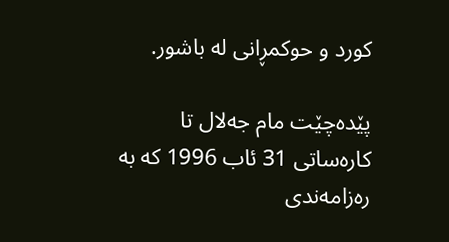کورد و حوکمڕانی له‌ باشور.

پێده‌چێت مام جەلال تا کاره‌ساتی 31 ئاب 1996 که‌ به‌ ره‌زامه‌ندی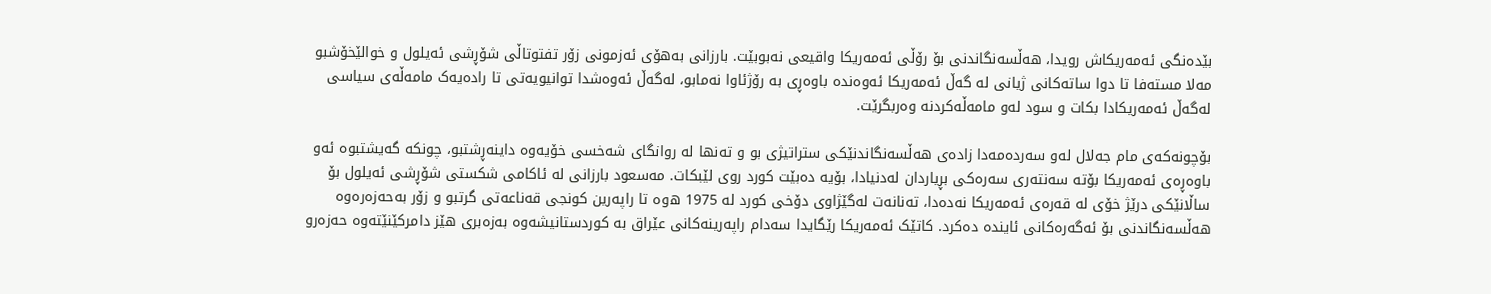بێده‌نگی ئه‌مەریکاش رویدا، هه‌ڵسه‌نگاندنی بۆ رۆڵی ئه‌مەریکا واقیعی نه‌بوبێت. بارزانی به‌هۆی ئه‌زمونی زۆر تفتوتاڵی شۆڕشی ئه‌یلول و خوالێخۆشبو مه‌لا مسته‌فا تا دوا ساته‌کانی ژیانی له‌ گه‌ڵ ئه‌مەریکا ئه‌وه‌نده‌ باوه‌ڕی به‌ رۆژئاوا نه‌مابو، له‌گه‌ڵ ئه‌وه‌شدا توانیویه‌تی تا راده‌یه‌ک مامه‌ڵه‌ی سیاسی له‌گه‌ڵ ئه‌مەریکادا بکات و سود له‌و مامه‌ڵه‌کردنه‌ وه‌ربگرێت.

بۆچونه‌که‌ی مام جەلال له‌و سه‌رده‌مه‌دا زاده‌ی هه‌ڵسه‌نگاندنێکی ستراتیژی بو و ته‌نها له‌ روانگای شه‌خسی خۆیه‌وه‌ داینه‌ڕشتبو، چونکه‌ گه‌یشتبوه‌ ئه‌و باوه‌ڕه‌ی ئه‌مەریکا بۆته‌ سه‌نته‌ری سه‌ره‌کی بڕیاردان له‌دنیادا، بۆیه‌ ده‌بێت کورد روی لێبکات. مەسعود بارزانی له‌ ئاکامی شکستی شۆڕشی ئه‌یلول بۆ ساڵانێکی درێژ خۆی له‌ قه‌ره‌ی ئه‌مەریکا نه‌ده‌دا، ته‌نانه‌ت له‌گێژاوی دۆخی کورد له‌ 1975 ه‌وه‌ تا راپه‌رین کونجی قه‌ناعه‌تی گرتبو و زۆر به‌حه‌زه‌ره‌وه‌ هه‌ڵسه‌نگاندنی بۆ ئه‌گه‌ره‌کانی ئاینده‌ ده‌کرد. کاتێک ئه‌مەریکا رێگایدا سه‌دام راپه‌رینه‌کانی عێراق به‌ کوردستانیشه‌وه‌ به‌زه‌بری هێز دامرکێنێته‌وه‌ حه‌زه‌رو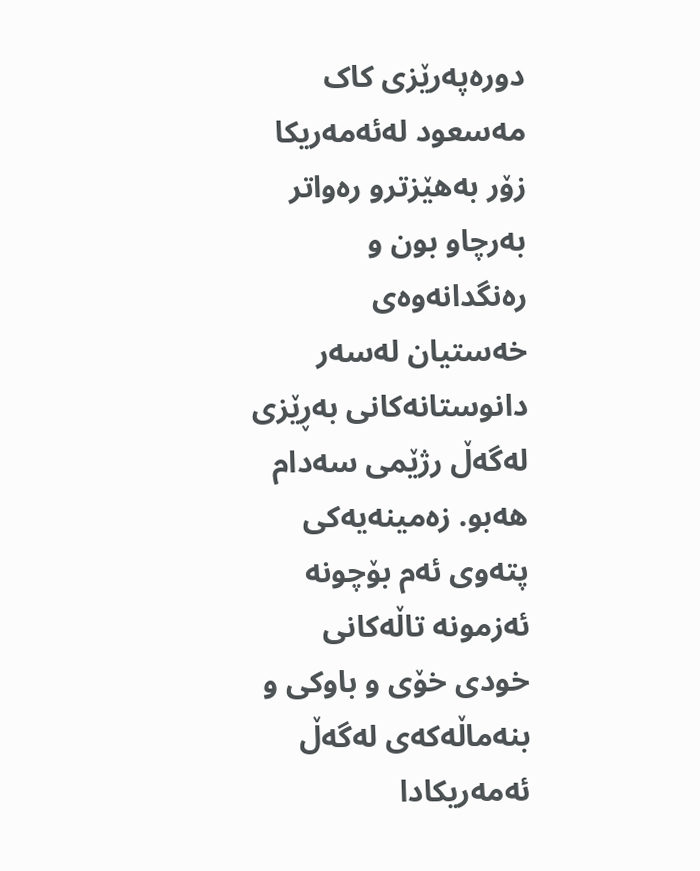دوره‌په‌رێزی کاک مەسعود له‌ئه‌مەریکا زۆر به‌هێزترو ره‌واتر به‌رچاو بون و ره‌نگدانه‌وه‌ی خه‌ستیان له‌سه‌ر دانوستانه‌کانی به‌ڕێزی له‌گه‌ڵ رژێمی سه‌دام هه‌بو. زه‌مینه‌یه‌کی پته‌وی ئه‌م بۆچونه‌ ئه‌زمونه‌ تاڵه‌کانی خودی خۆی و باوکی و بنه‌ماڵه‌که‌ی له‌گه‌ڵ ئه‌مەریکادا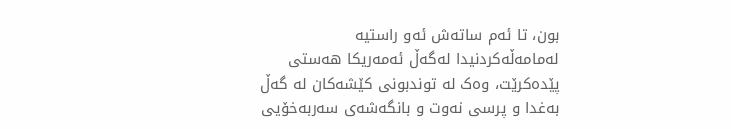بون، تا ئه‌م ساته‌ش ئه‌و راستیه‌ له‌مامه‌ڵه‌کردنیدا له‌گه‌ڵ ئه‌مەریکا هه‌ستی پێده‌کرێت، وه‌ک له‌ توندبونی کێشه‌کان له‌ گه‌ڵ به‌غدا و پرسی نه‌وت و بانگه‌شه‌ی سه‌ربه‌خۆیی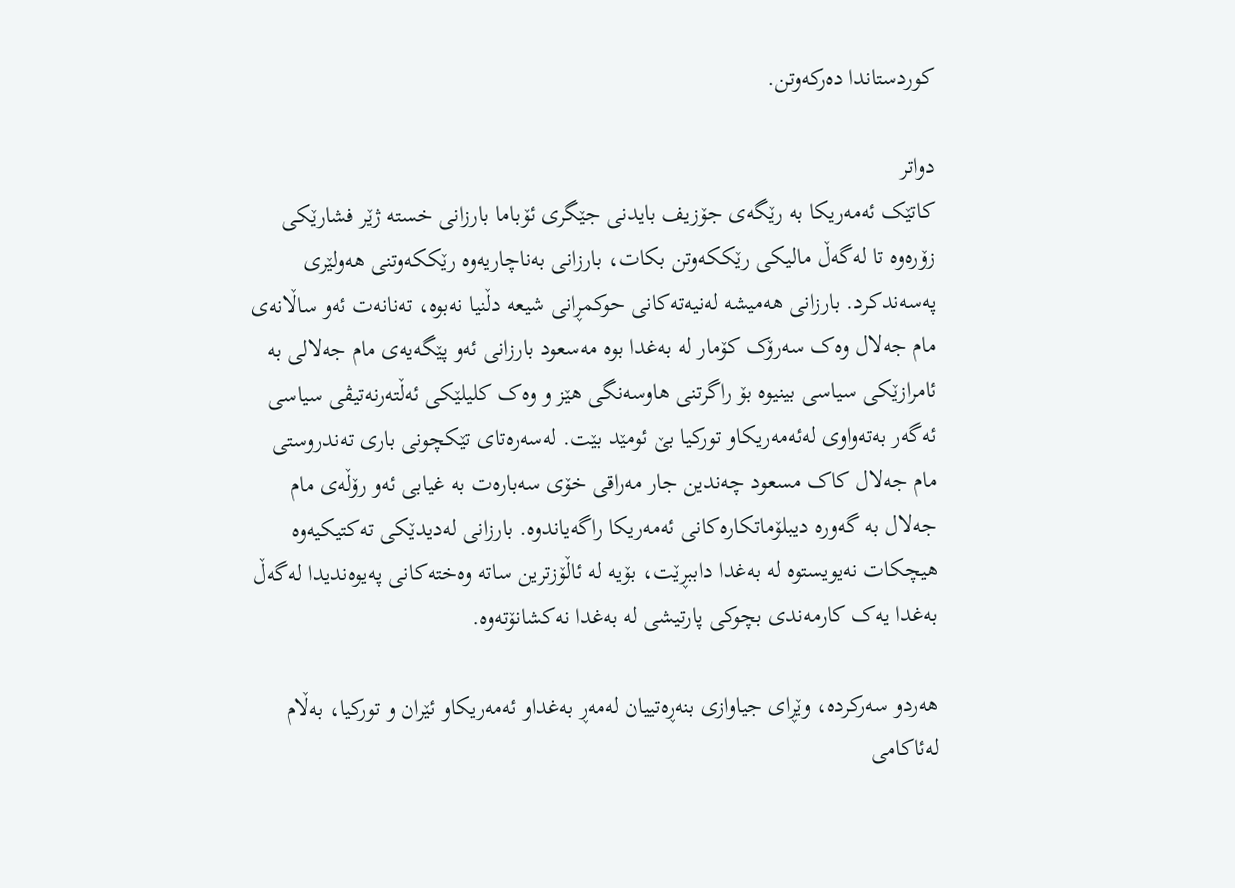کوردستاندا ده‌رکه‌وتن.

دواتر
کاتێک ئه‌مەریکا به‌ رێگه‌ی جۆزیف بایدنی جێگری ئۆباما بارزانی خسته‌ ژێر فشارێکی زۆره‌وه‌ تا له‌گه‌ڵ مالیکی رێککه‌وتن بکات، بارزانی به‌ناچاریه‌وه‌ رێککه‌وتنی هه‌ولێری په‌سەندکرد. بارزانی هه‌میشه‌ له‌نیه‌ته‌کانی حوکمڕانی شیعه‌ دڵنیا نه‌بوه‌، ته‌نانه‌ت ئه‌و ساڵانه‌ی مام جەلال وه‌ک سه‌رۆک کۆمار له‌ به‌غدا بوه‌ مەسعود بارزانی ئه‌و پێگه‌یه‌ی مام جەلالی به‌ ئامرازێکی سیاسی بینیوه‌ بۆ راگرتنی هاوسه‌نگی هێز و وه‌ک کلیلێکی ئه‌ڵته‌رنه‌تیڤی سیاسی ئه‌گه‌ر به‌ته‌واوی له‌ئه‌مەریکاو تورکیا بێ ئومێد بێت. له‌سه‌ره‌تای تێکچونی باری ته‌ندروستی مام جەلال کاک مسعود چه‌ندین جار مه‌راقی خۆی سه‌باره‌ت به‌ غیابی ئه‌و رۆڵه‌ی مام جەلال به‌ گه‌وره‌ دیبلۆماتکاره‌کانی ئه‌مەریکا راگه‌یاندوه. بارزانی له‌دیدێکی ته‌کتیکیه‌وه‌ هیچکات نه‌یویستوه‌ له‌ به‌غدا داببڕێت، بۆیه له‌ ئاڵۆزترین ساته‌ وه‌خته‌کانی په‌یوه‌ندیدا له‌گه‌ڵ به‌غدا یه‌ک کارمه‌ندی بچوکی پارتیشی له‌ به‌غدا نه‌کشانۆته‌وه‌.

هه‌ردو سه‌رکرده‌، وێڕای جیاوازی بنه‌ڕه‌تییان له‌مه‌ڕ به‌غداو ئه‌مەریکاو ئێران و تورکیا، به‌ڵام له‌ئاکامی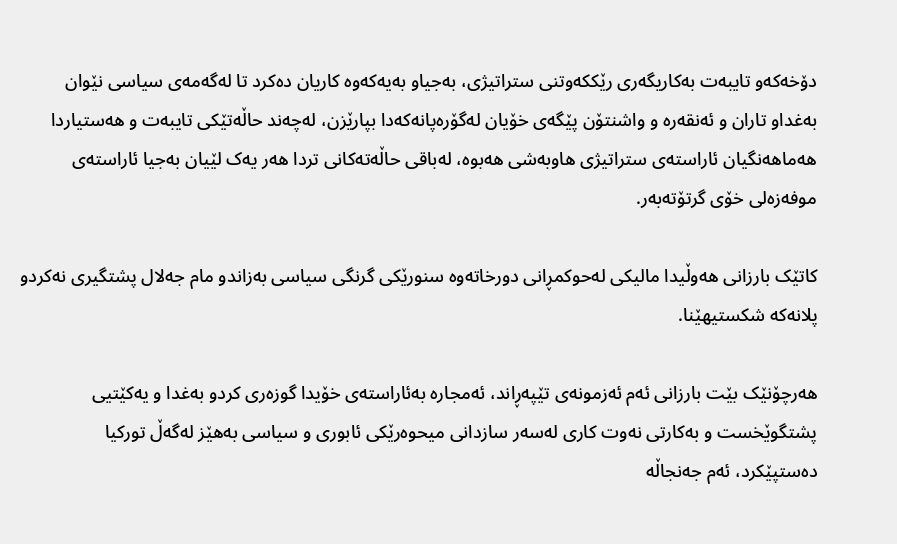دۆخه‌که‌و تایبه‌ت به‌کاریگه‌ری رێککه‌وتنی ستراتیژی، به‌جیاو به‌یه‌که‌وه‌ کاریان ده‌کرد تا له‌گه‌مه‌ی سیاسی نێوان به‌غداو تاران و ئه‌نقه‌ره‌ و واشنتۆن پێگه‌ی خۆیان له‌گۆره‌پانه‌که‌دا‌ بپارێزن، له‌چه‌ند حاڵه‌تێکی تایبه‌ت و هه‌ستیاردا هه‌ماهه‌نگیان ئاراسته‌ی ستراتیژی هاوبه‌شی هه‌بوه، له‌باقی حاڵه‌ته‌کانی تردا هه‌ر یه‌ک لێیان به‌جیا ئاراسته‌ی موفه‌زه‌لی خۆی گرتۆته‌به‌ر.

کاتێک بارزانی هه‌وڵیدا مالیکی له‌حوکمڕانی دورخاته‌وه‌ سنورێکی گرنگی سیاسی به‌زاندو مام جەلال پشتگیری نه‌کردو پلانه‌که‌ شکستیهێنا.

هه‌رچۆنێک بێت بارزانی ئه‌م ئه‌زمونه‌ی تێپه‌ڕاند، ئه‌مجاره‌ به‌ئاراسته‌ی خۆیدا گوزه‌ری کردو به‌‌غدا و یه‌کێتیی پشتگوێخست و به‌کارتی نه‌وت کاری له‌سه‌ر سازدانی میحوه‌رێکی ئابوری و سیاسی به‌هێز له‌گه‌ڵ تورکیا ده‌ستپێکرد، ئه‌م جه‌نجاڵه‌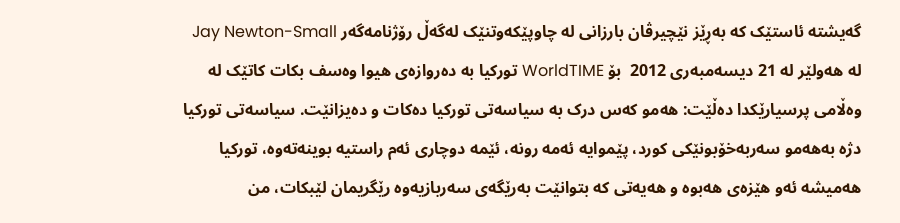گه‌یشته‌ ئاستێک که‌ به‌ڕێز نێچیرڤان بارزانی له‌ چاوپێکه‌وتنێک له‌گه‌ڵ رۆژنامه‌گه‌ر Jay Newton-Small  له‌ هه‌ولێر له‌ 21 دیسه‌مبه‌ری 2012  بۆ WorldTIME تورکیا به‌ ده‌روازه‌ی هیوا وه‌سف بکات کاتێک له‌‌ وه‌ڵامی پرسیارێکدا ده‌ڵێت: هه‌مو که‌س درک به ‌سیاسه‌تی تورکیا ده‌کات و ده‌یزانێت. سیاسه‌تی تورکیا دژه‌ به‌هه‌مو سه‌ربه‌خۆبونێکی کورد‌، پێموایه‌ ئه‌مه‌ رونه‌، ئێمه‌ دوچاری ئه‌م راستیه‌ بوینه‌ته‌وه‌، تورکیا هه‌میشه‌ ئه‌و هێزه‌ی هه‌بوه‌ و هه‌یه‌تی‌ که‌ بتوانێت به‌رێگه‌ی سه‌ربازیه‌وه‌ رێگریمان لێبکات، من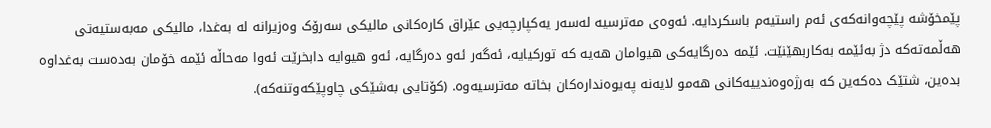پێمخۆشه‌ پێچه‌وانه‌که‌ی ئه‌م راستیه‌م باسکردایه. ئه‌وه‌ی مه‌ترسیه‌ له‌سه‌ر یه‌کپارچه‌یی عێراق کاره‌کانی مالیکی سه‌رۆک وه‌زیرانه‌ له‌ به‌غدا، مالیکی مه‌به‌ستیه‌تی هه‌ڵمه‌ته‌که‌ دژ به‌ئێمه‌ به‌کاربهێنێت. ئێمه‌ ده‌رگایه‌کی هیوامان هه‌یه‌ که‌ تورکیایه‌، ئه‌گه‌ر ئه‌و ده‌رگایه‌، ئه‌و هیوایه‌ دابخرێت ئه‌وا مه‌حاڵه‌ ئێمه‌ خۆمان به‌ده‌ست به‌غدا‌وه بده‌ین‌، شتێک ده‌که‌ین که‌ به‌رژه‌وه‌ندییه‌کانی هه‌مو لایه‌نه‌ په‌یوه‌نداره‌کان بخاته‌ مه‌ترسیه‌وه‌. (کۆتایی به‌شێکی چاوپێکه‌وتنه‌که).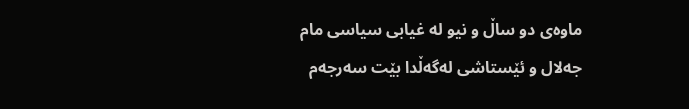ماوه‌ی دو ساڵ و نیو له‌ غیابی سیاسی مام جەلال و ئێستاشی له‌گه‌ڵدا بێت سه‌رجه‌م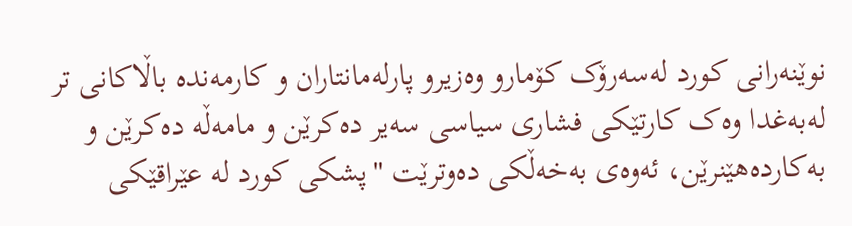نوێنه‌رانی کورد له‌سه‌رۆک کۆمارو وه‌زیرو پارله‌مانتاران و کارمه‌نده‌ باڵاکانی تر له‌به‌غدا وه‌ک کارتێکی فشاری سیاسی سه‌یر ده‌کرێن و مامه‌ڵه‌ ده‌کرێن و به‌کارده‌هێنرێن، ئه‌وه‌ی به‌خه‌ڵکی ده‌وترێت "پشکی کورد له‌ عێراقێکی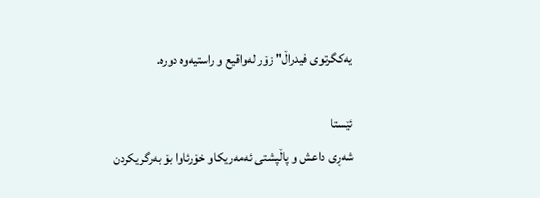یه‌کگرتوی فیدراڵ" زۆر له‌واقیع و راستیه‌وه‌ دوره.

ئێستا
شه‌ڕی داعش و پاڵپشتی ئه‌مەریکاو خۆرئاوا بۆ به‌رگریکردن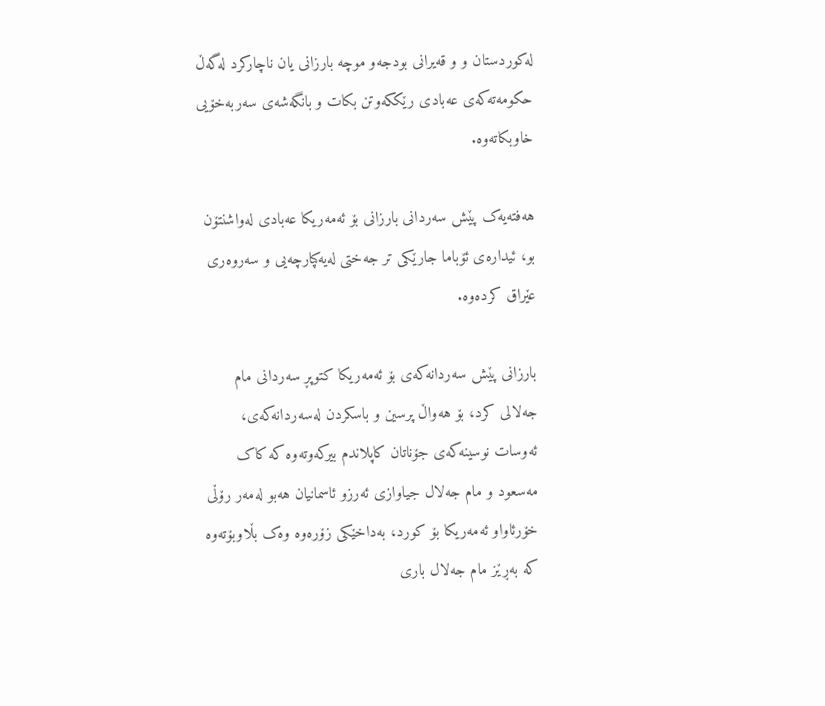له‌کوردستان و و قه‌یرانی بودجه‌و موچه‌ بارزانی یان ناچارکرد له‌گه‌ڵ حکومه‌ته‌که‌ی‌ عه‌بادی رێكکه‌وتن بکات و بانگه‌شه‌ی سه‌ربه‌خۆیی خاوبکاته‌وه‌.

هه‌فته‌یه‌ک پێش سه‌ردانی بارزانی بۆ ئه‌مەریکا عه‌بادی له‌واشنتۆن بو، ئیداره‌ی ئۆباما جارێکی تر جه‌ختی له‌یه‌کپارچه‌یی و سه‌روه‌ری عێراق کرده‌وه‌.

بارزانی پێش سه‌ردانه‌که‌ی‌ بۆ ئه‌مەریکا کتوپڕ سه‌ردانی مام جەلالی کرد، بۆ هه‌واڵ پرسین و باسکردن له‌سه‌ردانه‌که‌ی، ئه‌وسات نوسینه‌که‌ی جۆناتان کاپلاندم بیرکه‌وته‌وه‌ که‌ کاک مەسعود و مام جەلال جیاوازی ئه‌رزو ئاسمانیان هه‌بو له‌مه‌ر رۆڵی خۆرئاواو ئه‌مەریکا بۆ کورد، به‌داخێکی زۆره‌وه‌ وه‌ک بڵاوبۆته‌وه‌ که‌ به‌ڕێز مام جەلال باری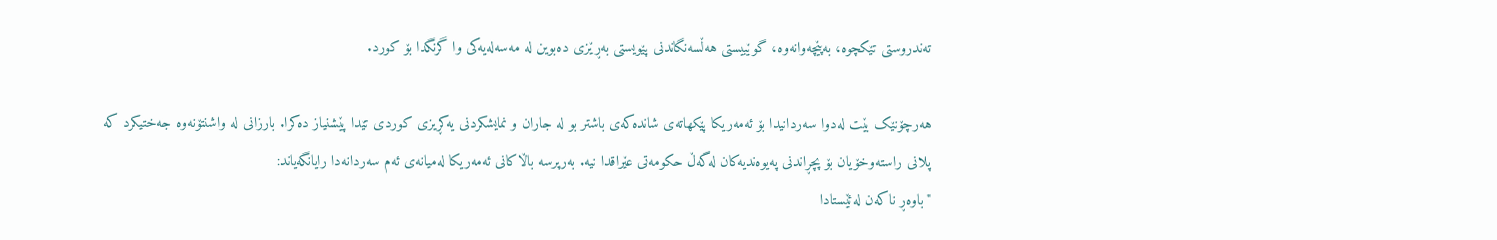تەندروستی تێکچوە، به‌پێچه‌وانه‌وه، گوێبیستی هه‌ڵسه‌نگاندنی پێویستی به‌ڕێزی ده‌بوین له‌ مه‌سه‌له‌یه‌کی وا گرنگدا بۆ کورد.

هه‌رچۆنێک بێت له‌دوا سه‌ردانیدا بۆ ئه‌مەریکا پێکهاته‌ی شانده‌که‌ی باشتر بو له‌ جاران و نمایشکردنی یه‌کڕیزی کوردی تێدا پێشنیاز ده‌کرا. بارزانی له‌ واشنتۆنه‌وه‌ جه‌ختیکرد‌ که‌ پلانی راسته‌وخۆیان بۆ پچڕاندنی په‌یوه‌ندیه‌کان له‌گه‌ڵ حکومه‌تی عێراقدا نیه‌. به‌رپرسه‌ باڵاکانی ئه‌مەریکا له‌میانه‌ی ئه‌م سه‌ردانه‌دا‌ رایانگه‌یاند:
"باوه‌ڕ ناکه‌ن له‌ئێستادا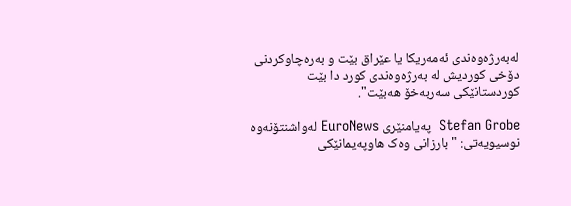له‌به‌رژه‌وه‌ندی ئه‌مەریکا یا عێراق بێت و به‌ره‌چاوکردنی دۆخی کوردیش له‌ به‌رژه‌وه‌ندی کورد دا بێت کوردستانێکی سه‌ربه‌خۆ هه‌بێت".

Stefan Grobe  په‌یامنێری EuroNews له‌واشنتۆنه‌وه‌ نوسیویه‌تی: "بارزانی وه‌ک هاوپه‌یمانێکی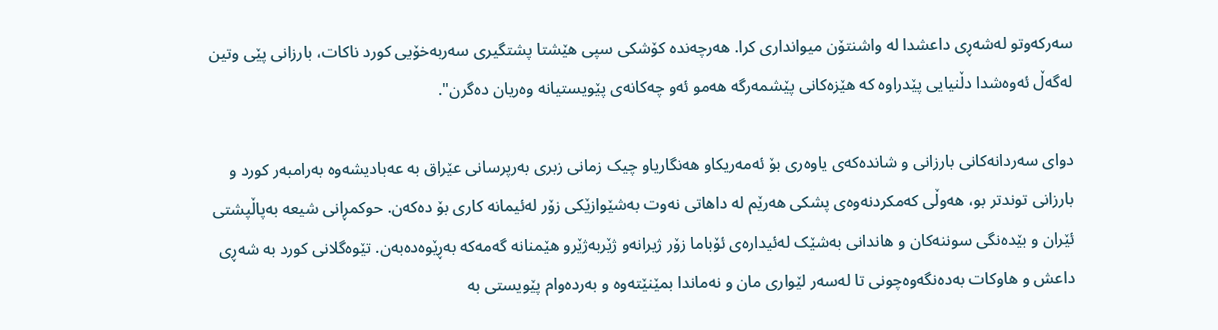سه‌رکه‌وتو له‌شه‌ڕی داعشدا له‌ واشنتۆن میوانداری کرا. هه‌رچه‌نده‌ کۆشکی سپی هێشتا پشتگیری سه‌ربه‌خۆیی کورد ناکات، بارزانی پێی وتین له‌گه‌ڵ ئه‌وه‌شدا دڵنیایی پێدراوه‌ که‌ هێزه‌کانی پێشمه‌رگه‌ هه‌مو ئه‌و چه‌کانه‌ی پێویستیانه‌ وه‌ریان ده‌گرن".

دوای سه‌ردانه‌کانی بارزانی و شانده‌که‌ی یاوه‌ری بۆ ئه‌مەریکاو هه‌نگاریاو چیک زمانی زبری به‌رپرسانی عێراق به‌ عه‌بادیشه‌وه‌ به‌رامبه‌ر کورد و بارزانی توندتر بو، هه‌وڵی که‌مکردنه‌وه‌ی پشکی هه‌رێم له‌ داهاتی نه‌وت به‌شێوازێکی زۆر له‌ئیمانه‌ کاری بۆ ده‌که‌ن. حوکمڕانی شیعه به‌پاڵپشتی ئێران و بێده‌نگی سوننه‌کان و هاندانی به‌شێک له‌ئیداره‌ی ئۆباما زۆر ژیرانه‌و ژێربه‌ژێرو هێمنانه‌ گه‌مه‌که‌ به‌ڕێوه‌ده‌به‌ن. تێوه‌گلانی کورد به‌ شه‌ڕی داعش و هاوکات به‌ده‌نگه‌وه‌چونی تا له‌سه‌ر لێواری مان و نه‌ماندا بمێنێته‌وه و به‌ردەو‌ام پێویستی به‌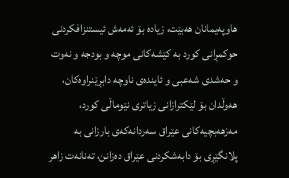هاوپه‌یمانان هه‌بێت‌، زیاده‌ بۆ ئه‌مه‌ش ئیستنزافکردنی حوکمڕانی کورد به‌ کێشه‌کانی موچه‌ و بودجه‌ و نه‌وت و حه‌شدی شه‌عبی و ئاینده‌ی ناوچه‌ دابڕێنراوه‌کان، هه‌وڵدان بۆ لێکترازانی زیاتری نێوماڵی کورد، مه‌زهه‌بچیه‌کانی عێراق سه‌ردانه‌که‌ی بارزانی به‌ پلانگێڕی بۆ دابه‌شکردنی عێراق ده‌زانن، ته‌نانه‌ت زاهر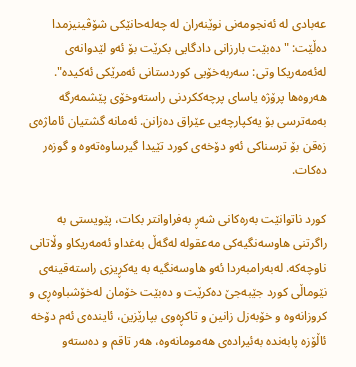عه‌بادی له‌ ئه‌نجومه‌نی نوێنه‌ران له چه‌له‌حانێکی شۆڤینیزمدا‌ ده‌ڵێت: "ده‌بێت بارزانی دادگایی بکرێت بۆ ئه‌و لێدوانه‌ی له‌ئه‌مەریکا وتی: سه‌ربه‌خۆیی کوردستانی ئه‌مرێکی ئه‌کیده‌". هه‌روه‌ها پرۆژه‌ یاسای پرچه‌ککردنی راسته‌وخۆی پێشمه‌رگه‌ به‌مه‌ترسی بۆ یه‌کپارچه‌یی عێراق ده‌زانن. ئه‌مانه‌ گشتیان ئاماژه‌ی زه‌قن بۆ ترسناکی ئه‌و دۆخه‌ی کورد تێیدا گیرساوه‌ته‌وە و گوزه‌ر ده‌کات.

کورد ناتوانێت به‌ره‌کانی شه‌ڕ به‌فراوانتر بکات، پێویستی به‌ راگرتنی هاوسه‌نگیه‌کی مه‌عقوله‌ له‌گه‌ڵ به‌غداو ئه‌مەریکاو وڵاتانی ناوچه‌که‌. له‌به‌رامبه‌ردا ئه‌و هاوسه‌نگیه‌ به‌ یه‌کڕیزی راسته‌قینه‌ی نێوماڵی کورد جێبه‌جێ ده‌کرێت و ده‌بێت خۆمان له‌خۆشباوه‌ڕی و کروزانه‌وه‌ و خۆبه‌زل زانین و تاکڕه‌وی بپارێزین، ئاینده‌ی ئه‌م دۆخه‌ ئاڵۆزه‌ پابه‌نده‌ به‌ئیراده‌ی هه‌مومانه‌وه‌، هه‌ر تاقم و ده‌سته‌و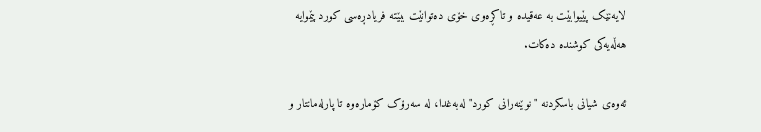لایه‌نێک پێیوابێت به‌ عه‌قیده‌ و تاکڕه‌وی خۆی ده‌توانێت ببێته‌ فریادڕه‌سی کورد پێموایه‌ هه‌ڵه‌یه‌کی کوشنده‌ ده‌کات.

ئه‌وه‌ی شیانی باسکردنه‌ "نوێنه‌رانی کورد" له‌به‌غدا، له‌ سه‌رۆک کۆماره‌وه‌ تا پارله‌مانتار و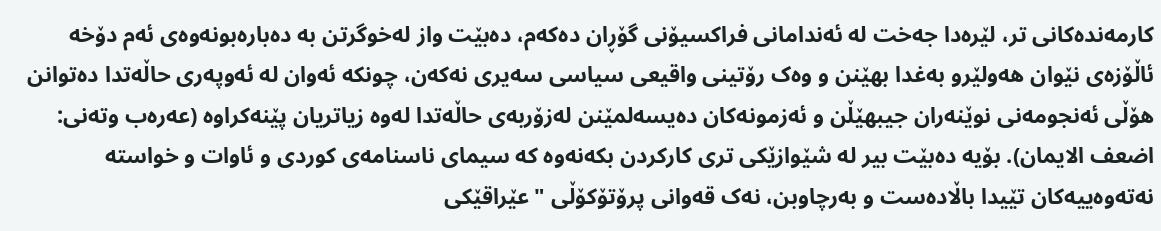کارمه‌نده‌کانی تر، لێره‌دا جه‌خت له‌ ئه‌ندامانی فراکسیۆنی گۆڕان ده‌که‌م، ده‌بێت واز له‌خوگرتن به‌ ده‌باره‌بونه‌وه‌ی ئه‌م دۆخه‌ ئاڵۆزه‌ی نێوان هه‌ولێرو به‌غدا‌ بهێنن و وه‌ک رۆتینی واقیعی سیاسی سه‌یری نه‌که‌ن، چونکه‌ ئه‌وان له‌ ئه‌وپه‌ری حاڵه‌تدا ده‌توانن هۆڵی ئه‌نجومه‌نی نوێنه‌ران جیبهێڵن و ئه‌زمونه‌کان ده‌یسه‌لمێنن له‌زۆربه‌ی حاڵه‌تدا له‌وه‌ زیاتریان پێنه‌کراوه‌ (عه‌‌ره‌ب وته‌نی: اضعف الایمان). بۆیه‌ ده‌بێت بیر له‌ شێوازێکی تری کارکردن بکه‌نه‌وه‌ که‌ سیمای ناسنامه‌ی کوردی و ئاوات و خواسته‌ نه‌ته‌وه‌ییه‌کان تێیدا باڵاده‌ست و به‌رچاوبن، نه‌ک قه‌وانی‌ پرۆتۆکۆڵی "عێراقێکی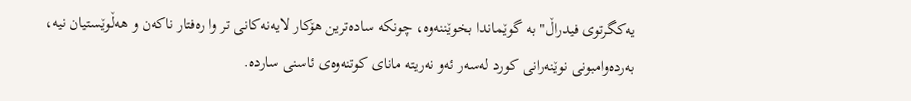یه‌کگرتوی فیدراڵ" به‌ گوێماندا بخوێننه‌وه‌، چونکه‌ ساده‌ترین هۆکار لایه‌نه‌کانی تر وا ره‌فتار ناکه‌ن و هه‌ڵوێستیان نیه، به‌رده‌وامبونی نوێنه‌رانی کورد له‌سه‌ر ئه‌و نه‌ریته‌ مانای کوتنه‌وه‌ی ئاسنی سارده‌.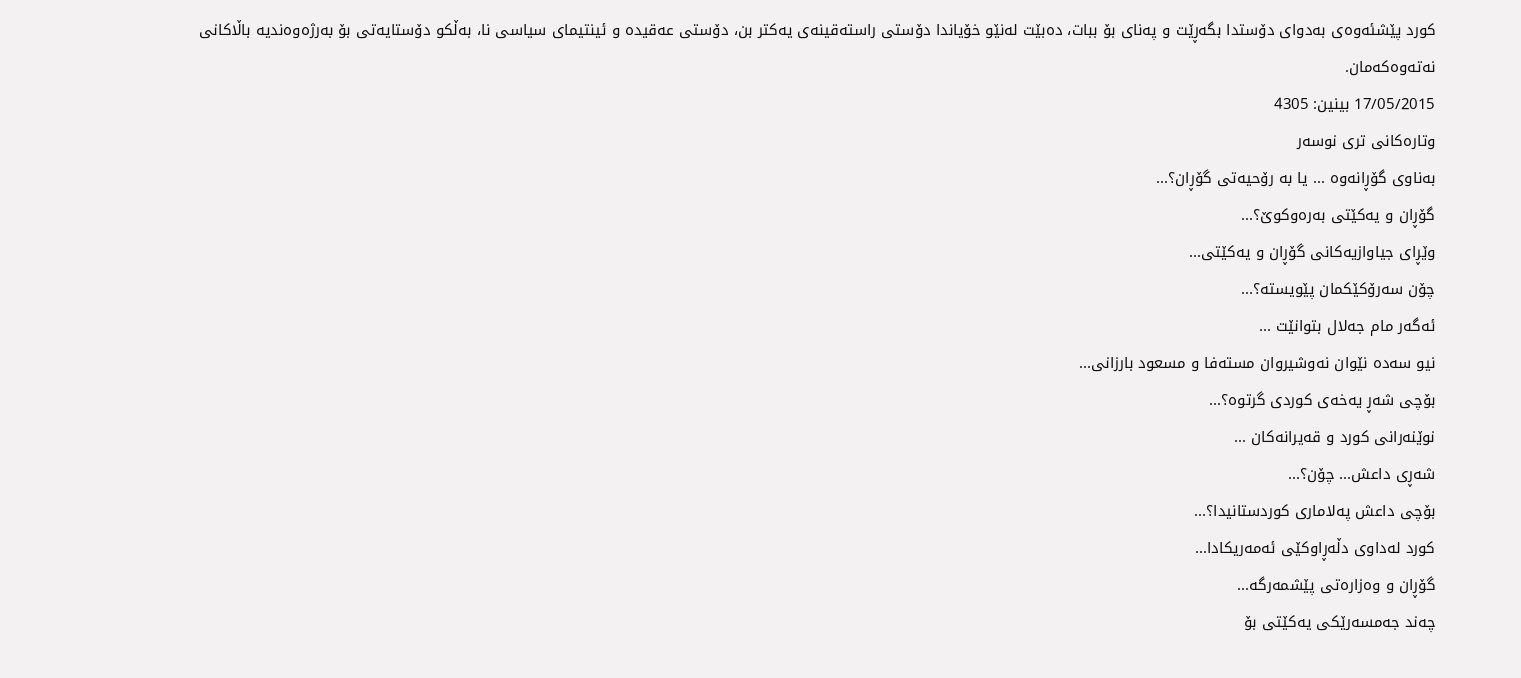کورد پێشئه‌وه‌ی به‌دوای دۆستدا بگه‌ڕێت و په‌نای بۆ ببات، ده‌بێت له‌نێو‌ خۆیاندا دۆستی راسته‌قینه‌ی یه‌کتر بن، دۆستی عه‌قیده‌ و ئینتیمای سیاسی نا، به‌ڵکو دۆستایه‌تی بۆ به‌رژه‌وه‌ندیه‌ باڵاکانی نه‌ته‌وه‌که‌مان.
17/05/2015 بینین: 4305
وتاره‌کانی تری نوسه‌ر
به‌ناوی گۆڕانه‌وه‌ ... یا به‌ رۆحیه‌تی گۆڕان؟...
گۆڕان و یه‌کێتی به‌ره‌وکوێ؟...
وێڕای جیاوازیه‌کانی گۆڕان و یه‌کێتی...
چۆن سه‌رۆکێکمان پێویسته‌؟...
ئه‌گه‌ر مام جەلال بتوانێت ...
نیو سه‌ده‌ نێوان نه‌وشیروان مسته‌فا و مسعود بارزانی...
بۆچی شه‌ڕ یه‌خه‌ی کوردی گرتوه‌؟...
نوێنه‌رانی کورد و قه‌یرانه‌کان‌ ...
شه‌ڕی داعش... چۆن؟...
بۆچی داعش په‌لاماری کوردستانیدا؟...
کورد له‌داوی دڵه‌ڕاوکێی ئه‌مەریکادا...
گۆڕان و وه‌زاره‌تی پێشمه‌رگه‌...
چه‌ند جه‌مسه‌رێکی یه‌کێتی بۆ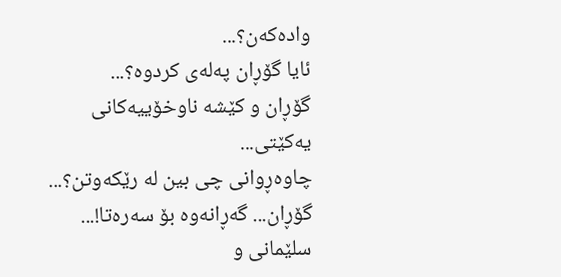واده‌که‌ن؟‌...
ئایا گۆڕان په‌له‌ی کردوه‌؟...
گۆڕان و کێشه‌ ناوخۆییه‌کانی یه‌کێتی...
چاوه‌ڕوانی چی بین له‌ رێکه‌وتن؟...
گۆڕان... گه‌ڕانه‌وه‌ بۆ سه‌ره‌تا!...
سلێمانی و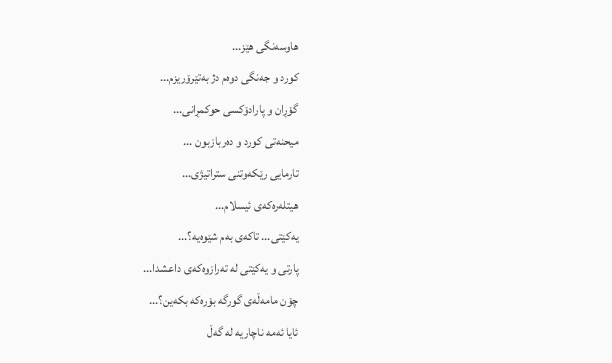هاوسه‌نگی هێز...
کورد و جه‌نگی دوه‌م دژ به‌تێرۆریزم...
گۆڕان و پارادۆکسی حوکمڕانی...
میحنه‌تی کورد و ده‌ربازبون ...
تارمایی رێکه‌وتنی ستراتیژی...
هیتله‌ره‌که‌ی‌ ئیسلام...
یه‌کێتی... تاکه‌ی به‌م شێوه‌یه‌؟...
پارتی و یه‌کێتی له‌ ته‌رازوه‌که‌ی داعشدا...
چۆن مامه‌ڵه‌ی گو‌رگه‌ بۆره‌که‌ بکه‌ین؟...
ئایا ئه‌مه‌ ناچاریه‌ له‌ گه‌ڵ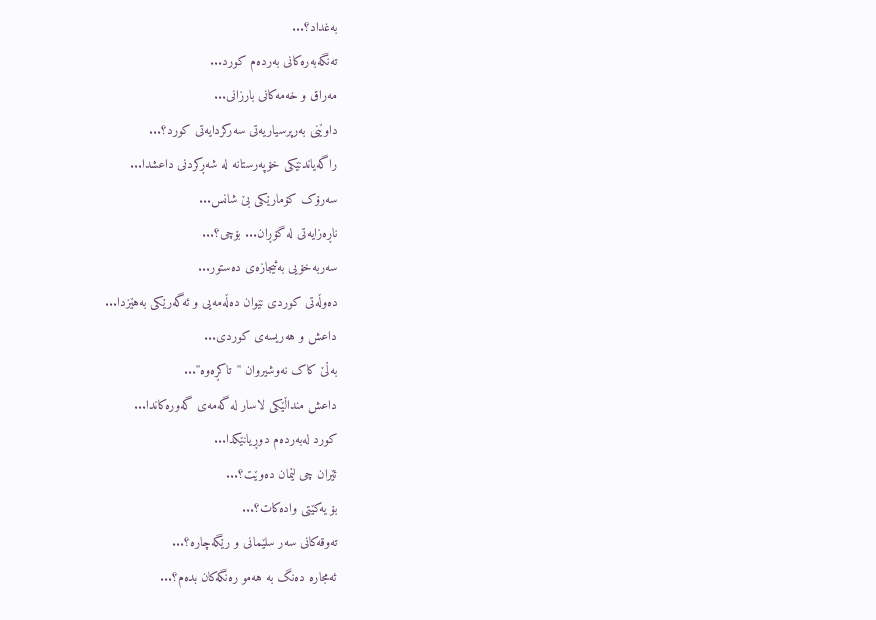به‌غداد؟...
ته‌نگه‌به‌ره‌کانی به‌رده‌م کورد...
مه‌راق و خه‌مه‌کانی بارزانی...
داوێنی به‌رپرسیاریه‌تی سه‌رکردایه‌تی کورد؟...
راگه‌یاندنێکی خۆپه‌رستانه‌ له‌ شه‌ڕکردنی داعشدا...
سه‌رۆک کۆمارێکی بێ شانس...
ناڕه‌زایه‌تی له‌ گۆڕان... بۆچی؟...
سه‌ربه‌خۆیی به‌ئیجازه‌ی ده‌ستور...
ده‌وڵه‌تی کوردی نێوان ده‌ڵه‌مه‌یی و ئه‌گه‌رێکی به‌هێزدا...
داعش و هه‌ریسه‌ی کوردی...
به‌ڵێ کاک نه‌وشیروان ''تاکڕه‌وه‌''...
داعش منداڵێکی لاسار له‌ گه‌مه‌ی گه‌وره‌کاندا...
کورد له‌به‌رده‌م دو‌ڕیانێکدا...
ئێران چی لێمان ده‌وێت؟...
بۆ یه‌کێتی واده‌کات؟...
ته‌وقه‌کانی سه‌ر سلێمانی و رێگه‌چاره‌؟...
ئه‌مجاره‌ ده‌نگ به‌ هه‌مو ره‌نگه‌کان بده‌م؟...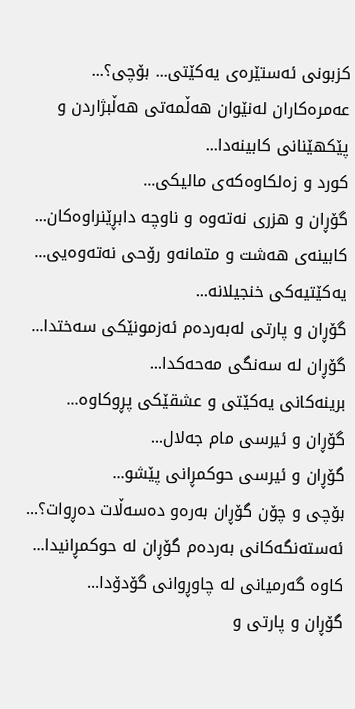کزبونی ئه‌ستێره‌ی یه‌کێتی... بۆچی؟...
عه‌مره‌کاران‌ لەنێوان‌ هه‌ڵمه‌تی هه‌ڵبژاردن و پێکهێنانی کابینه‌دا...
کورد و زه‌لکاوه‌که‌ی مالیکی...
گۆڕان و هزری نه‌ته‌وه‌ و ناوچه‌ دابڕێنراوه‌کان...
کابینه‌ی هه‌شت و متمانه‌و رۆحی نه‌ته‌وه‌یی...
یه‌کێتیه‌کی خنجیلانه‌...
گۆڕان و پارتی له‌به‌رده‌م ئه‌زمونێکی سه‌ختدا...
گۆڕان له‌ سه‌نگی مه‌حه‌کدا...
برینه‌کانی یه‌كێتی و عشقێکی پڕوکاوه‌...
گۆڕان و ئیرسی مام جەلال...
گۆڕان و ئیرسی حوکمڕانی پێشو...
بۆچی و چۆن گۆڕان به‌ره‌و ده‌سه‌ڵات ده‌ڕوات؟...
ئه‌سته‌نگه‌کانی به‌رده‌م گۆڕان له‌ حوکمڕانیدا...
کاوه‌ گه‌رمیانی له‌ چاوڕوانی گۆدۆدا...
گۆڕان و پارتی و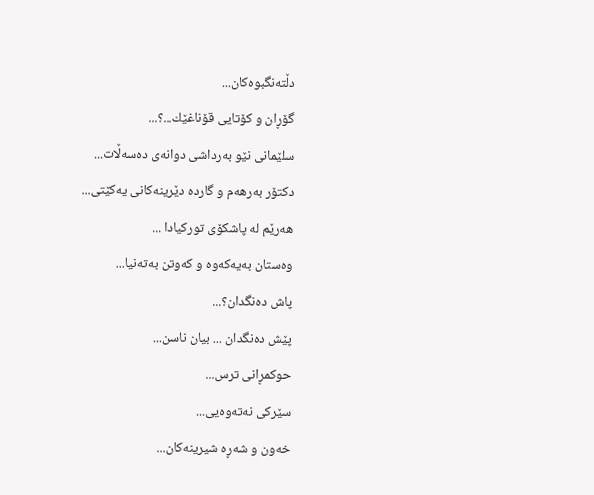دڵته‌نگبوه‌کان...
گۆڕان و کۆتایی قۆناغێك...؟...
سلێمانی نێو به‌رداشی دوانه‌ی ده‌سه‌ڵات...
دکتۆر به‌رهه‌م و گارده‌ دێرینه‌کانی یه‌کێتی...
هه‌رێم لە پاشکۆی تورکیادا ...
وه‌ستان به‌یه‌که‌وه‌ و که‌وتن به‌ته‌نیا...
پاش ده‌نگدان؟...
پێش ده‌نگدان ... بیان ناسن...
حوکمڕانی ترس...
سێرکی نه‌ته‌وه‌یی...
خه‌ون و شه‌ڕه‌ شیرینه‌کان...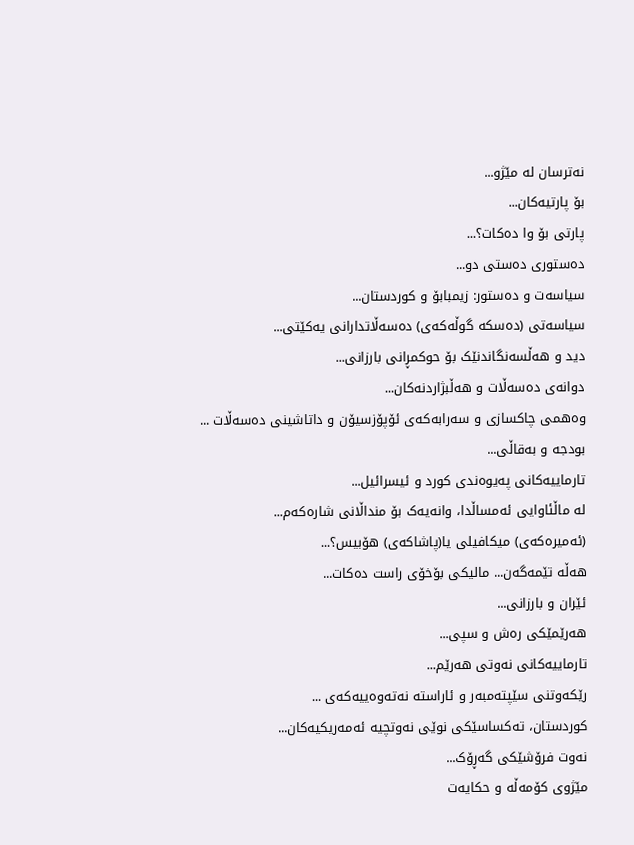نه‌ترسان له‌ مێژو...
بۆ پارتیه‌کان...
پارتی بۆ وا ده‌کات؟...
ده‌ستوری ده‌ستی دو...
سیاسه‌ت و ده‌ستور: زیمبابۆ و کوردستان...
سیاسه‌تی (ده‌سکه‌ گوڵه‌که‌ی) ده‌سه‌ڵاتدارانی یه‌کێتی...
دید و هه‌ڵسه‌نگاندنێک بۆ حوکمڕانی بارزانی‌...
دوانه‌ی ده‌سه‌ڵات و هه‌ڵبژاردنه‌کان...
وه‌همی چاکسازی و سه‌رابه‌که‌ی ئۆپۆزسیۆن و داتاشینی ده‌سه‌ڵات‌ ...
بودجه‌ و به‌قاڵی...
تارماییه‌کانی په‌یوه‌ندی کورد و ئیسرائیل...
له‌ ماڵئاوایی ئه‌مساڵدا، وانه‌یه‌ک بۆ منداڵانی شاره‌که‌م...
(ئه‌میره‌که‌ی) میکافیلی یا(پاشاکه‌ی) هۆبیس؟...
هه‌ڵه‌ تێمه‌گه‌ن... مالیکی بۆخۆی راست ده‌کات...
ئێران و بارزانی...
هه‌رێمێکی‌ ره‌ش و سپی...
تارماییه‌کانی نه‌وتی هه‌رێم...
رێکه‌وتنی سێپته‌مبه‌ر و ئاراسته‌ نه‌ته‌وه‌ییه‌که‌ی‌ ...
کوردستان، ته‌کساسێکی نوێی نه‌وتچیه‌‌ ئه‌مەریکیه‌کان...
نه‌وت فرۆشێکی گه‌ڕۆک...
مێژوی کۆمه‌ڵه و حکایه‌ت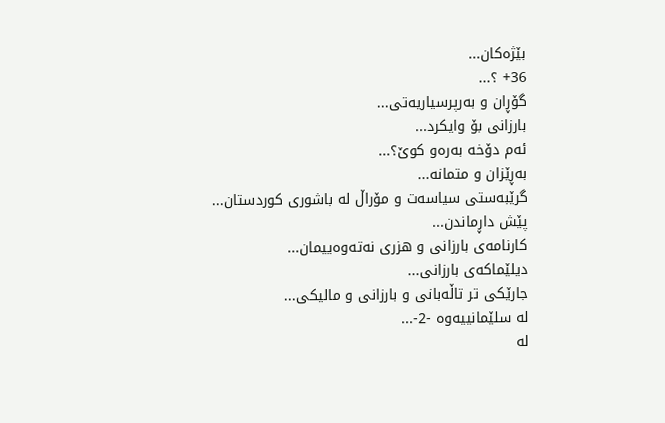بێژه‌کان...
36+ ؟...
گۆڕان و به‌رپرسیاریه‌تی...
بارزانی بۆ وایکرد...
ئەم دۆخە بەرەو کوێ؟...
بەڕێزان و متمانە...
گرێبەستی سیاسەت و مۆراڵ لە باشوری کوردستان...
پێش داڕماندن...
کارنامەی بارزانی و هزری نەتەوەییمان...
دیلێماکەی بارزانی...
جارێکی تر تاڵەبانی و بارزانی و مالیکی...
لە سلێمانییه‌وه‌ -2-...
لە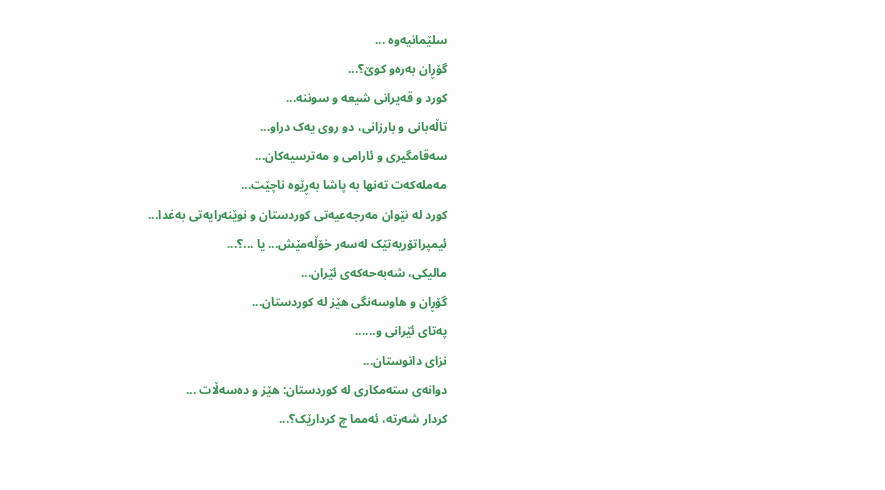سلێمانیەوە ...
گۆڕان بەرەو کوێ؟...
کورد و قەیرانی شیعە و سوننە...
تاڵەبانی و بارزانی، دو روی یەک دراو...
سەقامگیری و ئارامی و مەترسیەکان...
مەملەکەت تەنها بە پاشا بەڕێوە ناچێت...
کورد له‌ نێوان مەرجەعیەتی کوردستان و نوێنەرایەتی بەغدا...
ئیمپراتۆریەتێک لەسەر خۆڵەمێش... یا ...؟...
مالیکی، شەبەحەکەی ئێران...
گۆڕان و هاوسەنگی هێز لە کوردستان...
پەتای ئێرانی و......
نزای دانوستان...
دوانەی ستەمکاری لە کوردستان: هێز و دەسەڵات ...
کردار شەرتە، ئەمما چ کردارێک؟...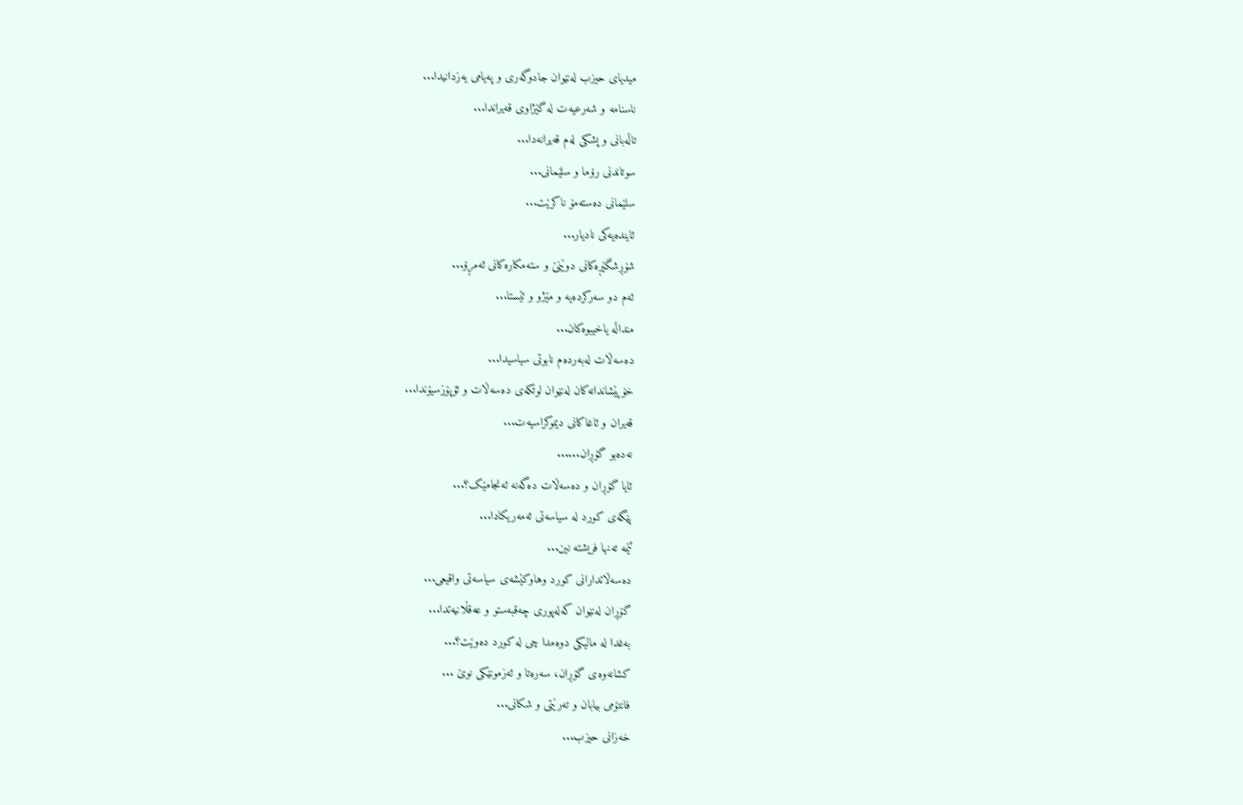میدیای حیزب لەنێوان جادوگەری و پەیامی یەزدانیدا...
ناسنامە و شەرعیەت لە گێژاوی قەیراندا...
تاڵەبانی و پشکی لەم قەیرانەدا...
سوتاندنی رۆما و سلێمانی...
سلێمانی دەستەمۆ ناکرێت...
ئایندەیەکی نادیار...
شۆڕشگێڕەکانی دوێنێ و ستەمکارەکانی ئەمڕۆ...
ئەم دو سەرکردەیە و مێژو و ئێستا...
منداڵە یاخیبوەکان...
دەسەڵات لەبەردەم نابوتی سیاسیدا...
خۆپێشاندانەکان لەنێوان لوتکەی دەسەڵات و ئۆپۆزسیۆندا...
قەیران و ئاغاکانی دیموکراسیەت...
نەدەبو گۆڕان......
ئایا گۆڕان و دەسەڵات دەگەنە ئەنجامێک؟...
پێگەی کورد لە سیاسەتی ئەمه‌ریکادا...
ئێمە ته‌نها فریشتە نین...
دەسەڵاتدارانی کورد وهاوکێشەی سیاسەتی واقیعی...
گۆڕان لەنێوان کەلەپوری چه‌قبه‌ستو و عەقڵانیەتدا...
بەغدا لە مالیکی دوەمدا چی لە کورد دەوێت؟...
کشانەوەی گۆڕان، سەرەتا و ئه‌زمونێکی نوێ ...
فانتۆمی بیابان و تەرێتی و شکانی...
خەزانی حیزب...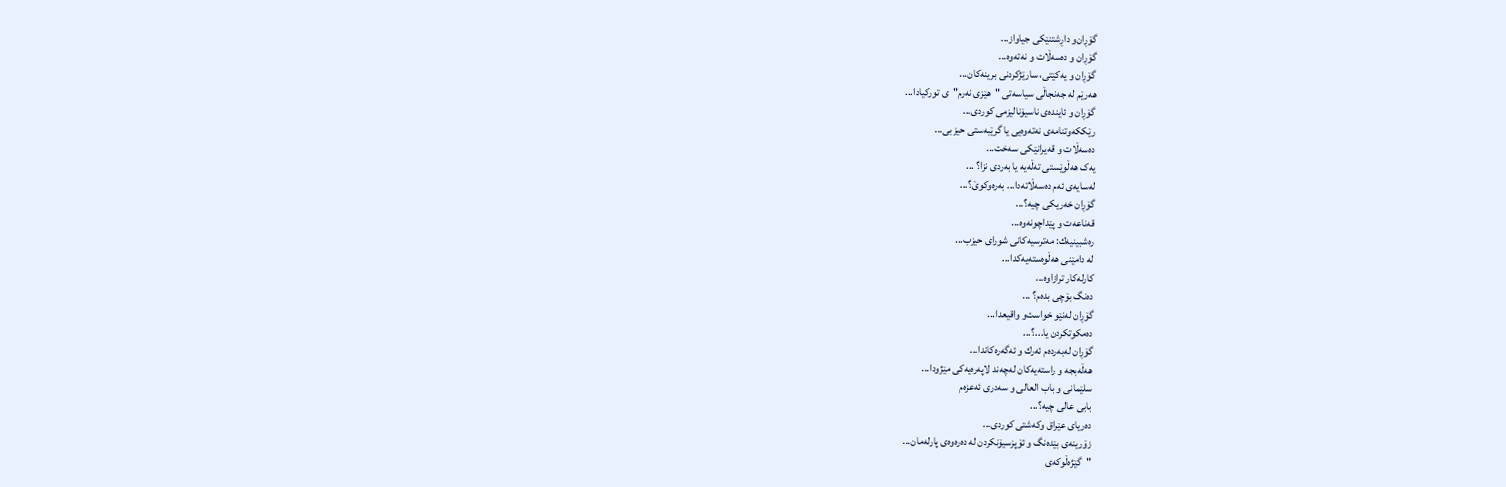گۆڕان‌و داڕشتنێکی جیاواز...
گۆڕان و دەسەڵات و نەتەوە...
گۆڕان و یەکێتی، سارێژکردنی برینەکان...
هەرێم لە جەنجاڵی سیاسەتی "هێزی نەرم"ی تورکیادا...
گۆڕان و ئایندەی ناسیۆنالیزمی کوردی...
رێککەوتنامەی نه‌ته‌وه‌یی یا گرێبەستی حیزبی...
دەسەڵات و قەیرانێکی سەخت...
یەک هەڵوێستی تەڵەیە یا بەردی نزا؟ ...
لەسایەی ئەم دەسەڵاتەدا... بەرەوکوێ؟...
گۆڕان خەریکی چیە؟...
قه‌ناعه‌ت و پێداچونه‌وه‌...
ره‌شبینیه‌ك: مه‌ترسیه‌كانی شورای حیزب...
لە دامێنی هەڵوەستەیەکدا...
كارله‌كار ترازاوه‌...
ده‌نگ بۆچی بده‌م؟ ...
گۆڕان له‌نێو خواست‌و واقیعدا...
ده‌مكوتكردن یا...؟...
گۆڕان له‌به‌رده‌م ئه‌رك و ئه‌گه‌ره‌كاندا...
هه‌ڵه‌بجه‌ و راسته‌یه‌كان له‌چه‌ند لاپه‌ره‌یه‌كی مێژودا...
سلێمانی و باب العالی و سه‌دری ئه‌عزه‌م
بابی عالی چیه‌؟...
ده‌ریای عێراق وكه‌شتی كوردی...
زۆرینه‌ی بێده‌نگ و ئۆپزسیۆنكردن له‌ ده‌ره‌وه‌ی پارله‌مان...
"گێژه‌ڵوكه‌ی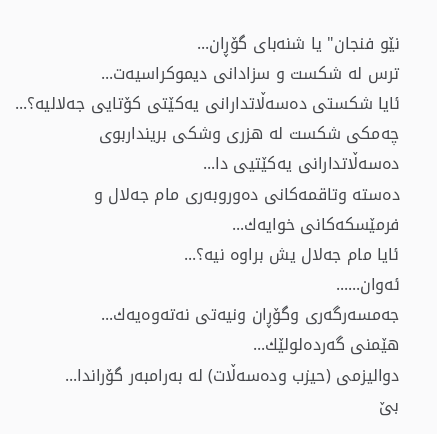نێو فنجان" یا شنه‌بای گۆڕان...
ترس له‌ شكست و سزادانی دیموكراسیه‌ت...
ئایا شكستی ده‌سه‌ڵاتدارانی یه‌كێتی كۆتایی جه‌لالیه‌؟...
چه‌مكی شكست له‌ هزری وشكی برینداربوی ده‌سه‌ڵاتدارانی یه‌كێتیی دا...
ده‌سته‌ وتاقمه‌كانی ده‌وروبه‌ری مام جه‌لال و فرمێسكه‌كانی خوایه‌ك...
ئایا مام جه‌لال یش براوه‌ نیه‌؟...
ئه‌وان......
جه‌مسه‌رگه‌ری وگۆڕان ونیه‌تی نه‌ته‌وه‌یه‌ك...
هێمنی گه‌رده‌لولێك...
دوالیزمی (حیزب وده‌سه‌ڵات) له‌ به‌رامبه‌ر گۆراندا...
بێ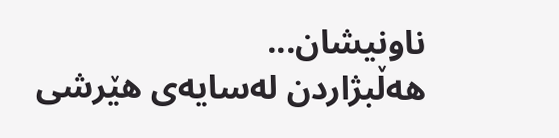ناونیشان...
هه‌ڵبژاردن له‌سایه‌ی هێرشی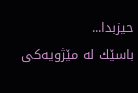حیزبدا...
باسێك له‌ مێژویه‌كی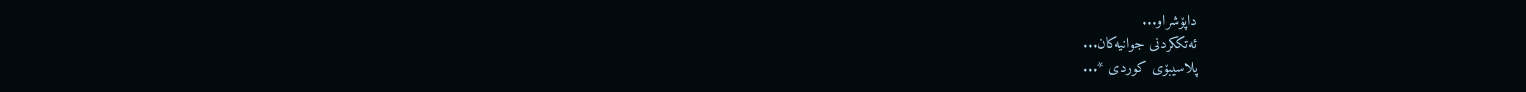داپۆشراو...
ئه‌تككردنی جوانیه‌كان...
پلاسیبۆی كوردی *...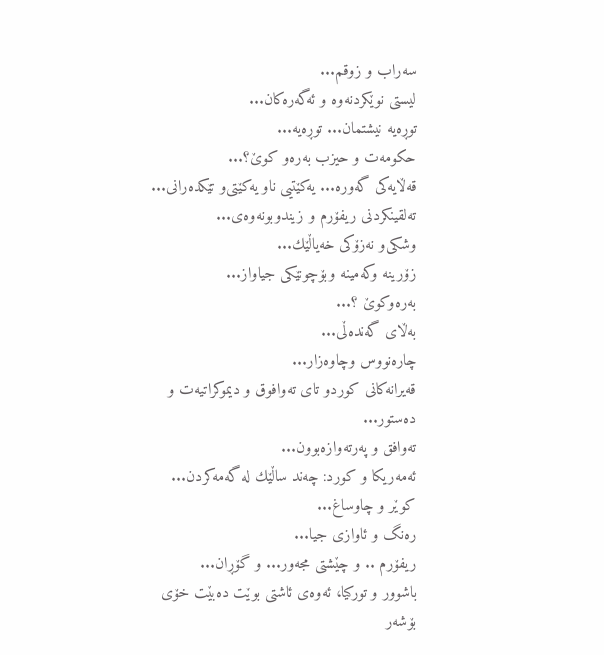سه‌راب و زوقم...
لیستی نوێكردنه‌وه‌ و ئه‌گه‌ره‌كان...
توڕه‌یه‌ نیشتمان... توڕه‌یه‌...
حكومه‌ت ‌و حیزب به‌ره‌و كوێ‌؟...
قه‌ڵایه‌كی گه‌وره‌... یه‌كێتیی ناو یه‌كێتی‌و تێكده‌رانی...
ته‌لقینكردنی ریفۆرم ‌و زیندوبونه‌وه‌ی...
وشكی‌و نه‌زۆكی خه‌یاڵێك...
زۆرینه‌ وكه‌مینه‌ وبۆچونێكی جیاواز...
به‌ره‌وكوێ ؟...
به‌ڵای‌ گه‌نده‌ڵی...
چاره‌نووس وچاوه‌زار...
قه‌یرانه‌كانی كوردو تای ته‌وافوق و دیموكراتیه‌ت و ده‌ستور...
ته‌وافق و په‌رته‌وازه‌بوون...
ئه‌مه‌ریكا و كورد: چه‌ند ساڵێك له‌ گه‌مه‌كردن...
كوێر و چاوساغ...
ره‌نگ و ئاوازی جیا...
ریفۆرم .. و چێشتی مجه‌ور... و گۆڕان...
باشوور و توركیا، ئه‌وه‌ی ئاشتی بوێت ده‌بێت خۆی بۆشه‌ر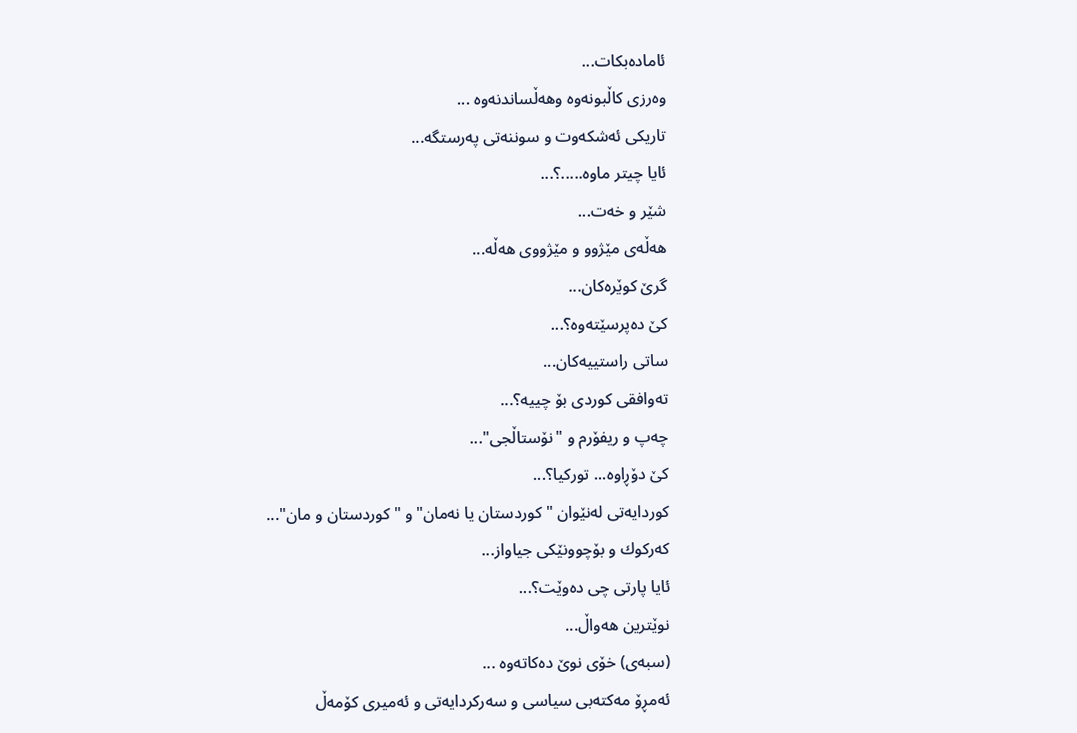ئاماده‌بكات...
وه‌رزی كاڵبونه‌وه‌ وهه‌ڵساندنه‌وه‌ ...
تاریكی ئه‌شكه‌وت و سوننه‌تی په‌رستگه‌...
ئایا چیتر ماوه‌.....؟...
شێر و خه‌ت...
هه‌ڵه‌ی مێژوو و مێژووی هه‌ڵه‌...
گرێ كوێره‌كان...
كێ ده‌پرسێته‌وه‌؟...
ساتی راستییه‌كان...
ته‌وافقی كوردی بۆ چییه‌؟...
چه‌پ و ریفۆرم و "نۆستاڵجی"...
كێ دۆڕاوه‌... توركیا؟...
كوردایه‌تی له‌نێوان "كوردستان یا نه‌مان"و "كوردستان ‌و مان"...
كه‌ركوك و بۆچوونێكی جیاواز...
ئایا پارتی چی ده‌وێت؟...
نوێترین هه‌واڵ...
(سبەى) خۆى نوێ دەکاتەوە ...
ئه‌مڕۆ مه‌كته‌بی‌ سیاسی‌ و سه‌ركردایه‌تی‌ و ئه‌میری‌ كۆمه‌ڵ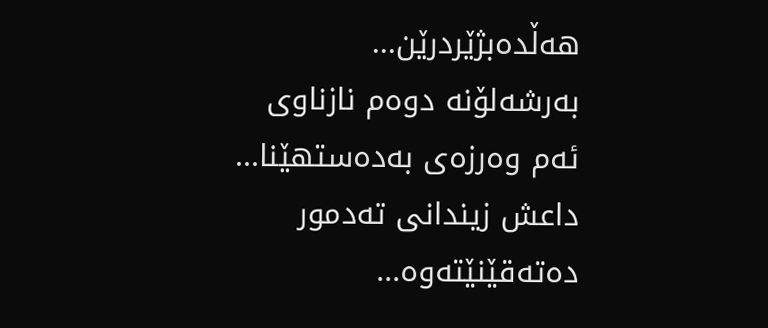هەڵدەبژێردرێن...
به‌رشه‌لۆنه‌ دوه‌م نازناوی ئه‌م وه‌رزه‌ی به‌ده‌ستهێنا...
داعش زیندانی تەدمور دەتەقێنێتەوە...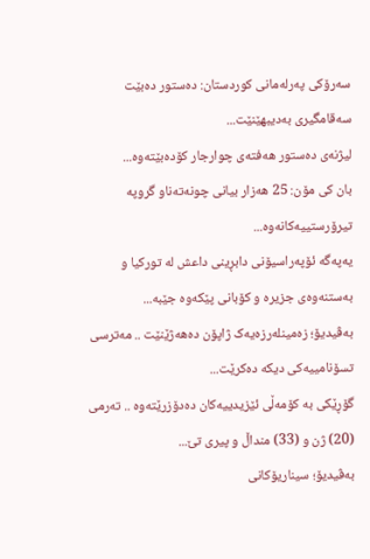سەرۆكی پەرلەمانی كوردستان: دەستور دەبێت سەقامگیری بەدیبهێنێت...
لیژنەی دەستور هەفتەی چوارجار كۆدەبێتەوە...
بان كی مۆن: 25 هەزار بیانی چونەتەناو گروپە تیرۆرستییەكانەوە...
یەپەگە ئۆپەراسیۆنی دابڕینی داعش لە تورکیا و بەستنەوەی جزیرە و کۆبانی پێکەوە جێبە...
بەڤیدیۆ؛ زەمینلەرزەیەک ژاپۆن دەهەژێنێت .. مەترسی تسۆنامییەکی دیکە دەکرێت...
گۆڕێکی بە کۆمەڵی ئێزیدییەکان دەدۆزرێتەوە .. تەرمی (20) ژن و (33) منداڵ و پیری تێ...
بەڤیدیۆ؛ سیناریۆکانی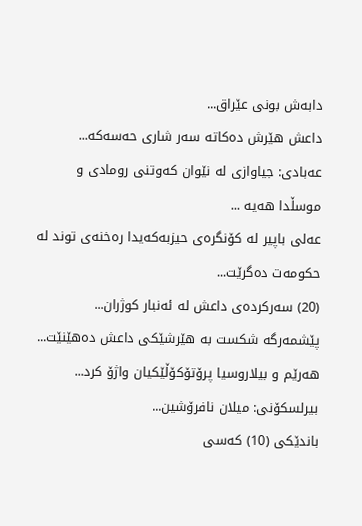دابەش بونی عێراق...
داعش هێرش دەکاتە سەر شاری حەسەکە...
عه‌بادی: جیاوازی له‌ نێوان کەوتنی رومادی و موسڵدا هه‌یه‌ ...
عەلی باپیر لە کۆنگرەی حیزبەکەیدا رەخنەی توند لە حکومەت دەگرێت...
(20) سه‌ركرده‌ی داعش لە ئەنبار کوژران...
پێشمەرگە شكست بە هێرشێكی داعش دەهێنێت...
هەرێم و بیلاروسیا پرۆتۆکۆڵێکیان واژۆ کرد...
بیرلسكۆنی: میلان نافرۆشین...
باندێکی (10) کەسى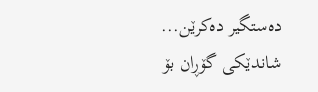دەستگیر دەکرێن...
شاندێکى گۆڕان بۆ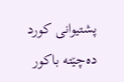پشتیوانی کورد دەچێتە باکور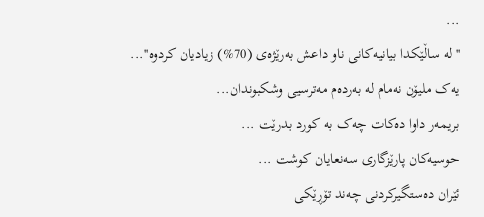...
''لە ساڵێکدا بیانیه‌كانی ناو داعش بەرێژەى (70%) زیادیان کردوە''...
یەک ملیۆن نەمام لە بەردەم مەترسیی وشکبوندان...
بریمه‌ر داوا دەکات چەک بە کورد بدرێت ...
حوسیەکان پارێزگارى سەنعایان کوشت ...
ئێران دەستگیرکردنى چه‌ند تۆڕێكی‌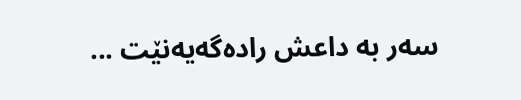سه‌ر به‌ داعش رادەگەیەنێت ...